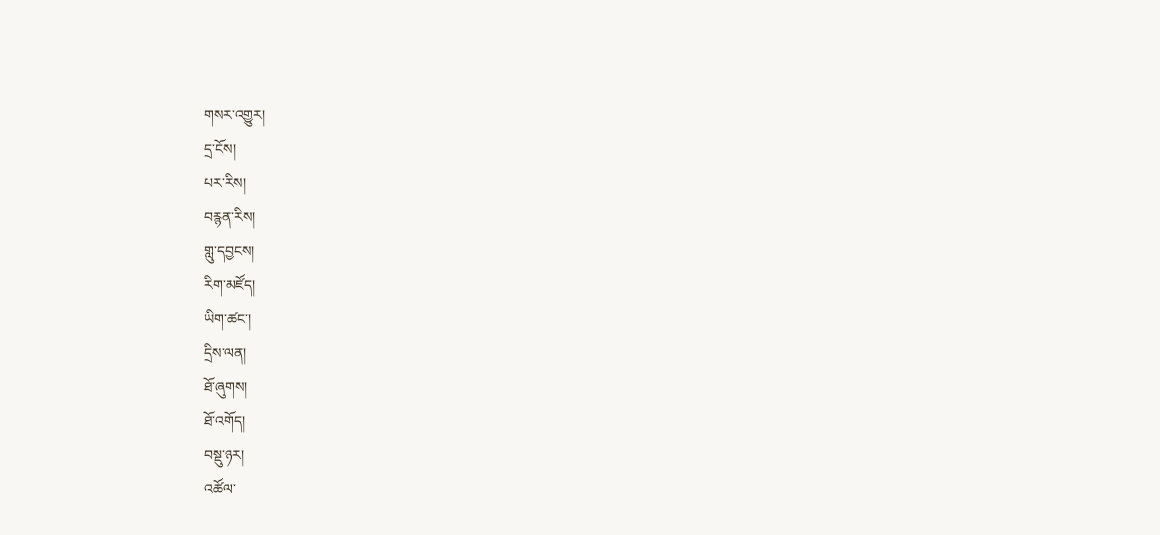གསར་འགྱུར།
དྲ་ངོས།
པར་རིས།
བརྙན་རིས།
གླུ་དབྱངས།
རིག་མཛོད།
ཡིག་ཚང་།
དྲིས་ལན།
ཐོ་ཞུགས།
ཐོ་འགོད།
བསྡུ་ཉར།
འཚོལ་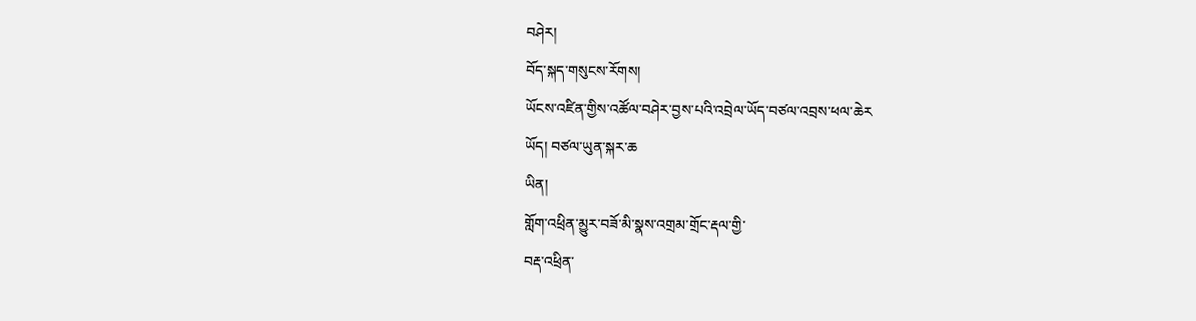བཤེར།
བོད་སྐད་གསུངས་རོགས།
ཡོངས་འཛིན་གྱིས་འཚོལ་བཤེར་བྱས་པའི་འབྲེལ་ཡོད་བཙལ་འབྲས་ཕལ་ཆེར
ཡོད། བཙལ་ཡུན་སྐར་ཆ
ཡིན།
གློག་འཕྲིན་མྱུར་བཟོ་མི་སྣས་འགྲམ་གྲོང་རྡལ་གྱི་
བརྡ་འཕྲིན་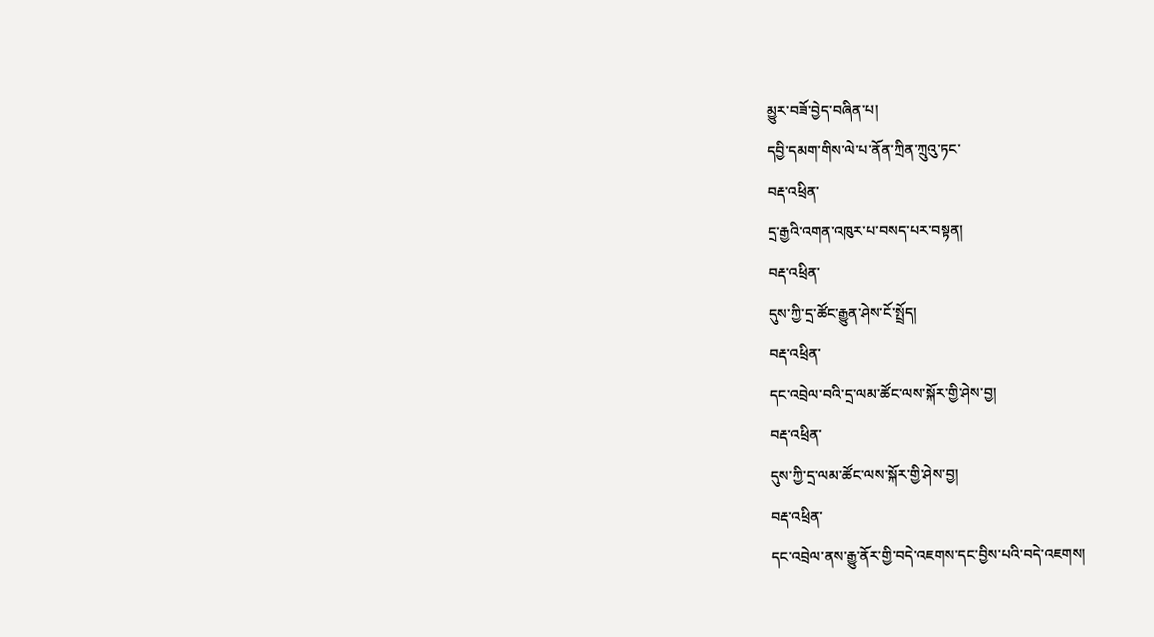མྱུར་བཟོ་བྱེད་བཞིན་པ།
དབྱི་དམག་གིས་ལེ་པ་ནོན་ཀྲིན་ཀྲུའུ་ཏང་
བརྡ་འཕྲིན་
དྲ་རྒྱའི་འགན་འཁུར་པ་བསད་པར་བསྟན།
བརྡ་འཕྲིན་
དུས་ཀྱི་དྲ་ཚོང་རྒྱུན་ཤེས་ངོ་སྤྲོད།
བརྡ་འཕྲིན་
དང་འབྲེལ་བའི་དྲ་ལམ་ཚོང་ལས་སྐོར་གྱི་ཤེས་བྱ།
བརྡ་འཕྲིན་
དུས་ཀྱི་དྲ་ལམ་ཚོང་ལས་སྐོར་གྱི་ཤེས་བྱ།
བརྡ་འཕྲིན་
དང་འབྲེལ་ནས་རྒྱུ་ནོར་གྱི་བདེ་འཇགས་དང་བྱིས་པའི་བདེ་འཇགས།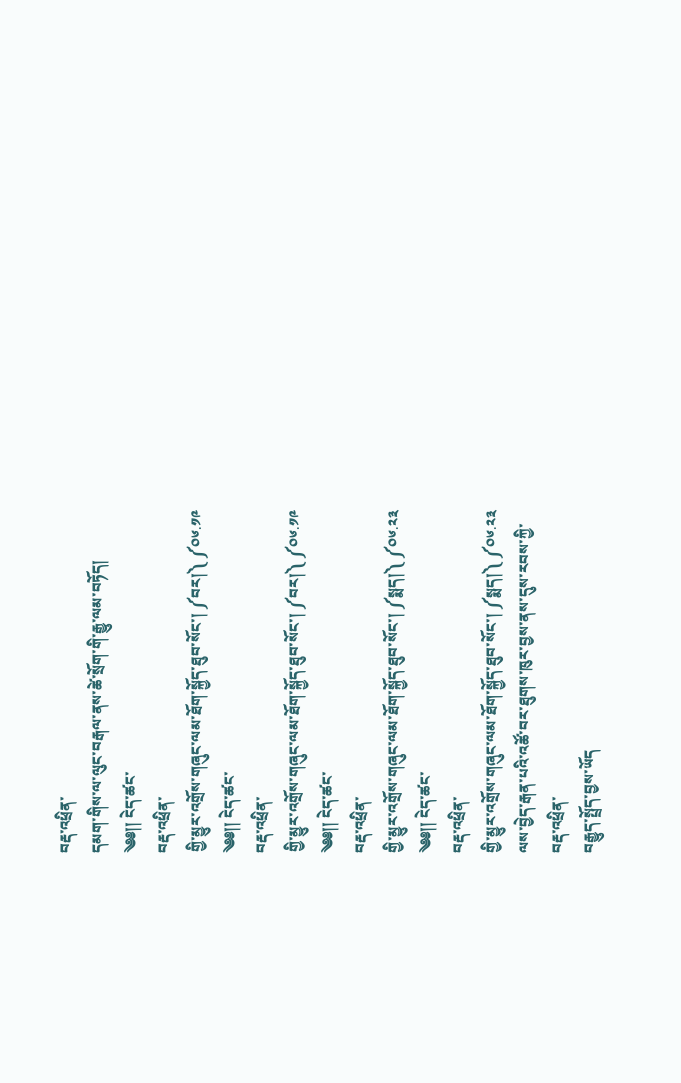བརྡ་འཕྲིན་
དམག་གིས་ལ་ལུང་བརྒལ་ནས་ཚེ་སྲོག་གི་རྒྱུ་ལམ་བཏོད།
༄༅།། ངེད་ཚང་
བརྡ་འཕྲིན་
གྱི་མྱུར་འགྲོས་གཞུང་ལམ་ཐོག་སྐྱོད་ཐུབ་སོང་། ༼བར།༽ ༼༠༦.༡༩
༄༅།། ངེད་ཚང་
བརྡ་འཕྲིན་
གྱི་མྱུར་འགྲོས་གཞུང་ལམ་ཐོག་སྐྱོད་ཐུབ་སོང་། ༼བར།༽ ༼༠༦.༡༩
༄༅།། ངེད་ཚང་
བརྡ་འཕྲིན་
གྱི་མྱུར་འགྲོས་གཞུང་ལམ་ཐོག་སྐྱོད་ཐུབ་སོང་། ༼སྨད།༽ ༼༠༦.༢༣
༄༅།། ངེད་ཚང་
བརྡ་འཕྲིན་
གྱི་མྱུར་འགྲོས་གཞུང་ལམ་ཐོག་སྐྱོད་ཐུབ་སོང་། ༼སྨད།༽ ༼༠༦.༢༣
ལས་བྱེད་རྒན་པའི་འཚོ་བར་ཐུགས་ཁུར་བྱས་ནས་དུས་རབས་ཀྱི་
བརྡ་འཕྲིན་
བརྒྱུད་སྤྲོད་བྱས་ཡོད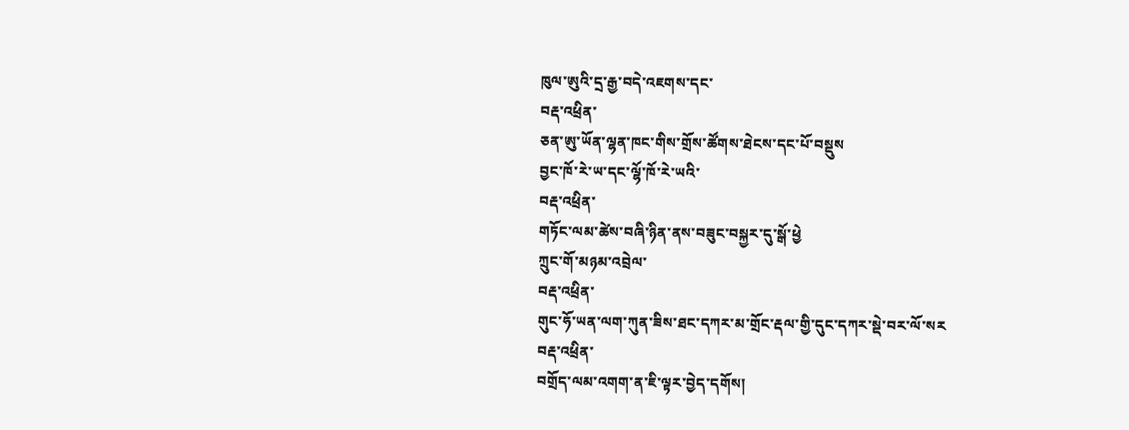ཁུལ་ཨུའི་དྲ་རྒྱ་བདེ་འཇགས་དང་
བརྡ་འཕྲིན་
ཅན་ཨུ་ཡོན་ལྷན་ཁང་གིས་གྲོས་ཚོགས་ཐེངས་དང་པོ་བསྡུས
བྱང་ཁོ་རེ་ཡ་དང་ལྷོ་ཁོ་རེ་ཡའི་
བརྡ་འཕྲིན་
གཏོང་ལམ་ཚེས་བཞི་ཉིན་ནས་བཟུང་བསྐྱར་དུ་སྒོ་ཕྱེ
ཀྲུང་གོ་མཉམ་འབྲེལ་
བརྡ་འཕྲིན་
གུང་ཧོ་ཡན་ལག་ཀུན་ཟིས་ཐང་དཀར་མ་གྲོང་རྡལ་གྱི་དུང་དཀར་སྡེ་བར་ལོ་སར
བརྡ་འཕྲིན་
བགྲོད་ལམ་འགག་ན་ཇི་ལྟར་བྱེད་དགོས།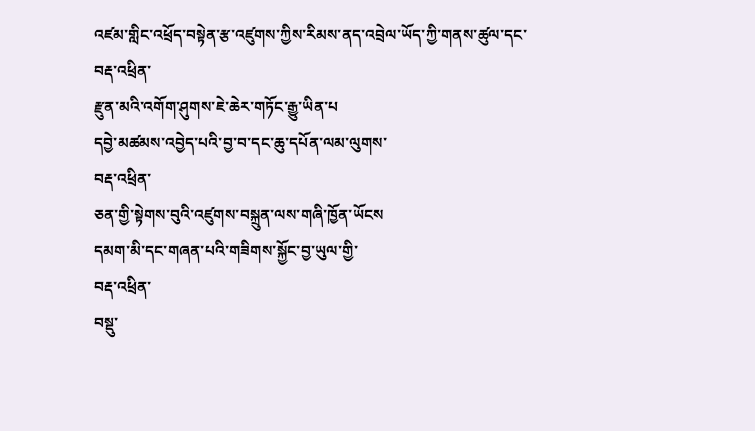འཛམ་གླིང་འཕྲོད་བསྟེན་རྩ་འཛུགས་ཀྱིས་རིམས་ནད་འབྲེལ་ཡོད་ཀྱི་གནས་ཚུལ་དང་
བརྡ་འཕྲིན་
རྫུན་མའི་འགོག་ཤུགས་ཇེ་ཆེར་གཏོང་རྒྱུ་ཡིན་པ
དབྱེ་མཚམས་འབྱེད་པའི་བྱ་བ་དང་ཆུ་དཔོན་ལམ་ལུགས་
བརྡ་འཕྲིན་
ཅན་གྱི་སྟེགས་བུའི་འཛུགས་བསྐྲུན་ལས་གཞི་ཁྱོན་ཡོངས
དམག་མི་དང་གཞན་པའི་གཟིགས་སྐྱོང་བྱ་ཡུལ་གྱི་
བརྡ་འཕྲིན་
བསྡུ་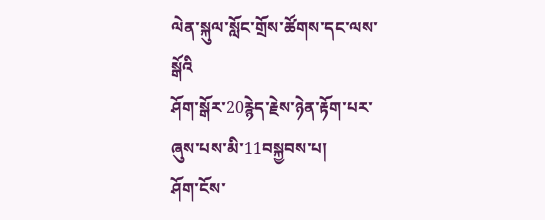ལེན་སྐུལ་སློང་གྲོས་ཚོགས་དང་ལས་སྒོའི
ཤོག་སྒོར་20རྙེད་རྗེས་ཉེན་རྟོག་པར་ཞུས་པས་མི་11བསྐྱབས་པ།
ཤོག་ངོས་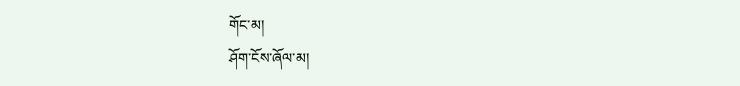གོང་མ།
ཤོག་ངོས་ཞོལ་མ།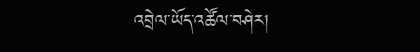འབྲེལ་ཡོད་འཚོལ་བཤེར།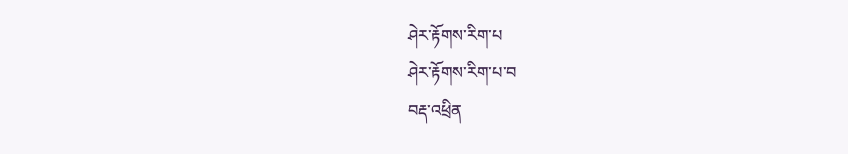ཤེར་རྟོགས་རིག་པ
ཤེར་རྟོགས་རིག་པ་བ
བརྡ་འཕྲིན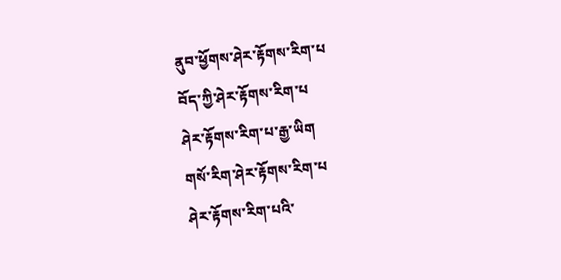ནུབ་ཕྱོགས་ཤེར་རྟོགས་རིག་པ
བོད་ཀྱི་ཤེར་རྟོགས་རིག་པ
ཤེར་རྟོགས་རིག་པ་རྒྱ་ཡིག
གསོ་རིག་ཤེར་རྟོགས་རིག་པ
ཤེར་རྟོགས་རིག་པའི་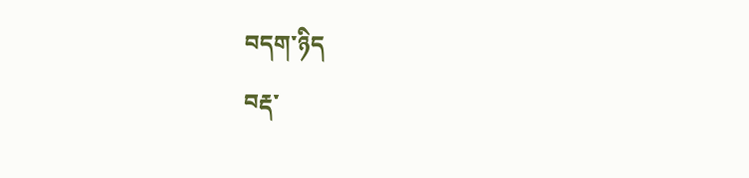བདག་ཉིད
བརྡ་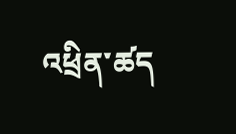འཕྲིན་ཚད